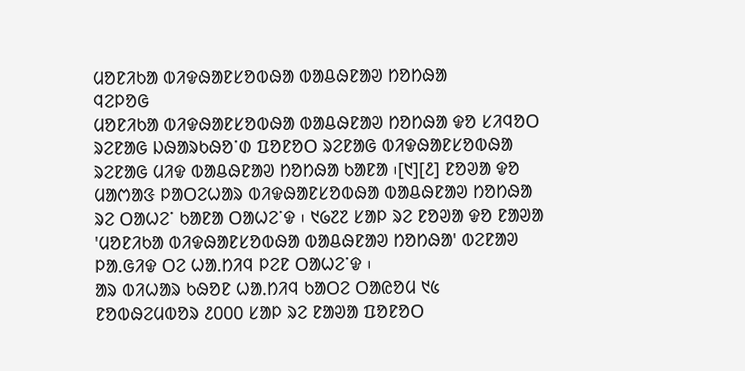ᱢᱚᱱᱤᱠᱟ ᱵᱤᱫᱷᱟᱱᱥᱚᱵᱷᱟ ᱵᱟᱪᱷᱱᱟᱣ ᱴᱚᱴᱷᱟ
ᱧᱮᱞᱚᱜ
ᱢᱚᱱᱤᱠᱟ ᱵᱤᱫᱷᱟᱱᱥᱚᱵᱷᱟ ᱵᱟᱪᱷᱱᱟᱣ ᱴᱚᱴᱷᱟ ᱫᱚ ᱥᱤᱧᱚᱛ ᱨᱮᱱᱟᱜ ᱡᱷᱟᱨᱠᱷᱚᱸᱰ ᱯᱚᱱᱚᱛ ᱨᱮᱱᱟᱜ ᱵᱤᱫᱷᱟᱱᱥᱚᱵᱷᱟ ᱨᱮᱱᱟᱜ ᱢᱤᱫ ᱵᱟᱪᱷᱱᱟᱣ ᱴᱚᱴᱷᱟ ᱠᱟᱱᱟ ᱾[᱑][᱒] ᱱᱚᱣᱟ ᱫᱚ ᱢᱟᱬᱟᱝ ᱞᱟᱛᱮᱦᱟᱨ ᱵᱤᱫᱷᱟᱱᱥᱚᱵᱷᱟ ᱵᱟᱪᱷᱱᱟᱣ ᱴᱚᱴᱷᱟ ᱨᱮ ᱛᱟᱦᱮᱸ ᱠᱟᱱᱟ ᱛᱟᱦᱮᱸᱫ ᱾ ᱑᱙᱗᱗ ᱥᱟᱞ ᱨᱮ ᱱᱚᱣᱟ ᱫᱚ ᱱᱟᱣᱟ 'ᱢᱚᱱᱤᱠᱟ ᱵᱤᱫᱷᱟᱱᱥᱚᱵᱷᱟ ᱵᱟᱪᱷᱱᱟᱣ ᱴᱚᱴᱷᱟ' ᱵᱮᱱᱟᱣ ᱞᱟᱹᱜᱤᱫ ᱛᱮ ᱦᱟᱹᱴᱤᱧ ᱞᱮᱱ ᱛᱟᱦᱮᱸᱫ ᱾
ᱟᱨ ᱵᱤᱦᱟᱨ ᱠᱷᱚᱱ ᱦᱟᱹᱴᱤᱧ ᱠᱟᱛᱮ ᱛᱟᱭᱚᱢ ᱑᱕ ᱱᱚᱵᱷᱮᱢᱵᱚᱨ ᱒᱐᱐᱐ ᱥᱟᱞ ᱨᱮ ᱱᱟᱣᱟ ᱯᱚᱱᱚᱛ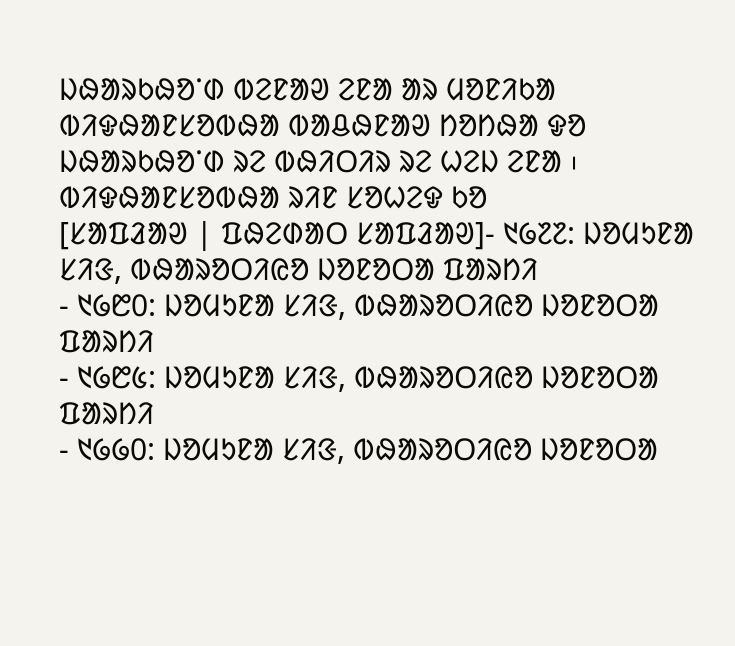ᱡᱷᱟᱨᱠᱷᱚᱸᱰ ᱵᱮᱱᱟᱣ ᱮᱱᱟ ᱟᱨ ᱢᱚᱱᱤᱠᱟ ᱵᱤᱫᱷᱟᱱᱥᱚᱵᱷᱟ ᱵᱟᱪᱷᱱᱟᱣ ᱴᱚᱴᱷᱟ ᱫᱚ ᱡᱷᱟᱨᱠᱷᱚᱸᱰ ᱨᱮ ᱵᱷᱤᱛᱤᱨ ᱨᱮ ᱦᱮᱡ ᱮᱱᱟ ᱾
ᱵᱤᱫᱷᱟᱱᱥᱚᱵᱷᱟ ᱨᱤᱱ ᱥᱚᱦᱮᱫ ᱠᱚ
[ᱥᱟᱯᱲᱟᱣ | ᱯᱷᱮᱰᱟᱛ ᱥᱟᱯᱲᱟᱣ]- ᱑᱙᱗᱗: ᱡᱚᱢᱩᱱᱟ ᱥᱤᱝ, ᱵᱷᱟᱨᱚᱛᱤᱭᱚ ᱡᱚᱱᱚᱛᱟ ᱯᱟᱨᱴᱤ
- ᱑᱙᱘᱐: ᱡᱚᱢᱩᱱᱟ ᱥᱤᱝ, ᱵᱷᱟᱨᱚᱛᱤᱭᱚ ᱡᱚᱱᱚᱛᱟ ᱯᱟᱨᱴᱤ
- ᱑᱙᱘᱕: ᱡᱚᱢᱩᱱᱟ ᱥᱤᱝ, ᱵᱷᱟᱨᱚᱛᱤᱭᱚ ᱡᱚᱱᱚᱛᱟ ᱯᱟᱨᱴᱤ
- ᱑᱙᱙᱐: ᱡᱚᱢᱩᱱᱟ ᱥᱤᱝ, ᱵᱷᱟᱨᱚᱛᱤᱭᱚ ᱡᱚᱱᱚᱛᱟ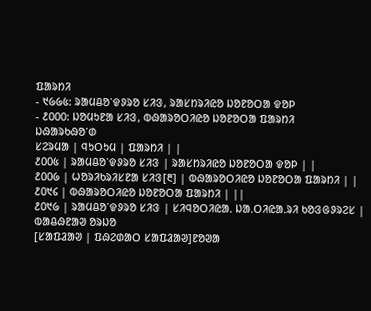ᱯᱟᱨᱴᱤ
- ᱑᱙᱙᱕: ᱨᱟᱢᱪᱚᱸᱫᱽᱨᱚ ᱥᱤᱝ, ᱨᱟᱥᱴᱨᱤᱭᱚ ᱡᱚᱱᱚᱛᱟ ᱫᱚᱞ
- ᱒᱐᱐᱐: ᱡᱚᱢᱩᱱᱟ ᱥᱤᱝ, ᱵᱷᱟᱨᱚᱛᱤᱭᱚ ᱡᱚᱱᱚᱛᱟ ᱯᱟᱨᱴᱤ
ᱡᱷᱟᱨᱠᱷᱚᱸᱰ
ᱥᱮᱨᱢᱟ | ᱧᱩᱛᱩᱢ | ᱯᱟᱨᱴᱤ | |
᱒᱐᱐᱕ | ᱨᱟᱢᱪᱚᱸᱫᱽᱨᱚ ᱥᱤᱝ | ᱨᱟᱥᱴᱨᱤᱭᱚ ᱡᱚᱱᱚᱛᱟ ᱫᱚᱞ | |
᱒᱐᱐᱙ | ᱦᱚᱨᱤᱠᱨᱤᱥᱱᱟ ᱥᱤᱝ[᱓] | ᱵᱷᱟᱨᱚᱛᱤᱭᱚ ᱡᱚᱱᱚᱛᱟ ᱯᱟᱨᱴᱤ | |
᱒᱐᱑᱔ | ᱵᱷᱟᱨᱚᱛᱤᱭᱚ ᱡᱚᱱᱚᱛᱟ ᱯᱟᱨᱴᱤ | ||
᱒᱐᱑᱙ | ᱨᱟᱢᱪᱚᱸᱫᱽᱨᱚ ᱥᱤᱝ | ᱥᱤᱧᱚᱛᱤᱭᱟᱹ ᱡᱟᱹᱛᱤᱭᱟᱹᱨᱤ ᱠᱚᱝᱜᱽᱨᱮᱥ |
ᱵᱟᱪᱷᱱᱟᱣ ᱚᱨᱡᱚ
[ᱥᱟᱯᱲᱟᱣ | ᱯᱷᱮᱰᱟᱛ ᱥᱟᱯᱲᱟᱣ]ᱱᱚᱣᱟ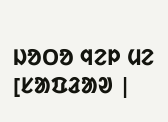ᱡᱚᱛᱚ ᱧᱮᱞ ᱢᱮ
[ᱥᱟᱯᱲᱟᱣ |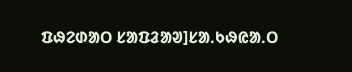ᱯᱷᱮᱰᱟᱛ ᱥᱟᱯᱲᱟᱣ]ᱥᱟᱹᱠᱷᱭᱟᱹᱛ